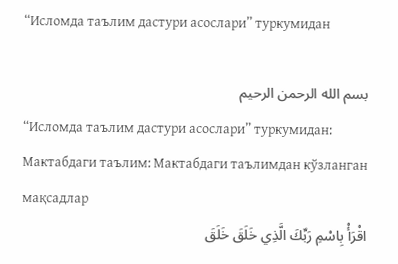“Исломда таълим дастури асослари” туркумидан

بسم الله الرحمن الرحيم
“Исломда таълим дастури асослари” туркумидан:
Мактабдаги таълим: Мактабдаги таълимдан кўзланган мақсадлар
اقْرَأْ بِاسْمِ رَبِّكَ الَّذِي خَلَقَ خَلَقَ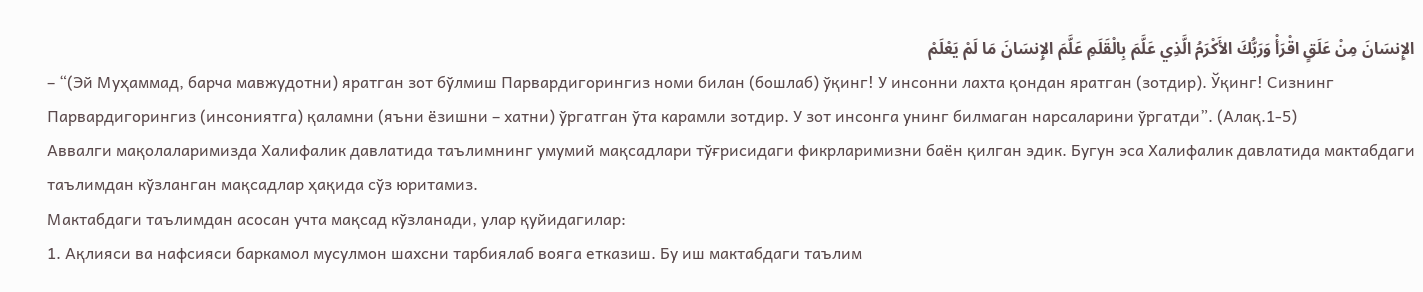الإِنسَانَ مِنْ عَلَقٍ اقْرَأْ وَرَبُّكَ الأَكْرَمُ الَّذِي عَلَّمَ بِالْقَلَمِ عَلَّمَ الإِنسَانَ مَا لَمْ يَعْلَمْ
– “(Эй Муҳаммад, барча мавжудотни) яратган зот бўлмиш Парвардигорингиз номи билан (бошлаб) ўқинг! У инсонни лахта қондан яратган (зотдир). Ўқинг! Сизнинг Парвардигорингиз (инсониятга) қаламни (яъни ёзишни – хатни) ўргатган ўта карамли зотдир. У зот инсонга унинг билмаган нарсаларини ўргатди”. (Алақ.1-5)
Аввалги мақолаларимизда Халифалик давлатида таълимнинг умумий мақсадлари тўғрисидаги фикрларимизни баён қилган эдик. Бугун эса Халифалик давлатида мактабдаги таълимдан кўзланган мақсадлар ҳақида сўз юритамиз.
Мактабдаги таълимдан асосан учта мақсад кўзланади, улар қуйидагилар:
1. Ақлияси ва нафсияси баркамол мусулмон шахсни тарбиялаб вояга етказиш. Бу иш мактабдаги таълим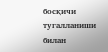босқичи тугалланиши билан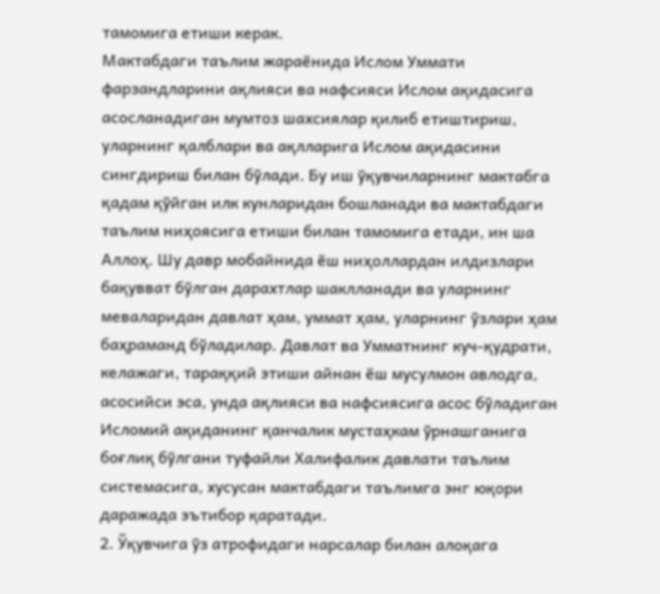тамомига етиши керак.
Мактабдаги таълим жараёнида Ислом Уммати фарзандларини ақлияси ва нафсияси Ислом ақидасига асосланадиган мумтоз шахсиялар қилиб етиштириш, уларнинг қалблари ва ақлларига Ислом ақидасини сингдириш билан бўлади. Бу иш ўқувчиларнинг мактабга қадам қўйган илк кунларидан бошланади ва мактабдаги таълим ниҳоясига етиши билан тамомига етади, ин ша Аллоҳ. Шу давр мобайнида ёш ниҳоллардан илдизлари бақувват бўлган дарахтлар шаклланади ва уларнинг меваларидан давлат ҳам, уммат ҳам, уларнинг ўзлари ҳам баҳраманд бўладилар. Давлат ва Умматнинг куч-қудрати, келажаги, тараққий этиши айнан ёш мусулмон авлодга, асосийси эса, унда ақлияси ва нафсиясига асос бўладиган Исломий ақиданинг қанчалик мустаҳкам ўрнашганига боғлиқ бўлгани туфайли Халифалик давлати таълим системасига, хусусан мактабдаги таълимга энг юқори даражада эътибор қаратади.
2. Ўқувчига ўз атрофидаги нарсалар билан алоқага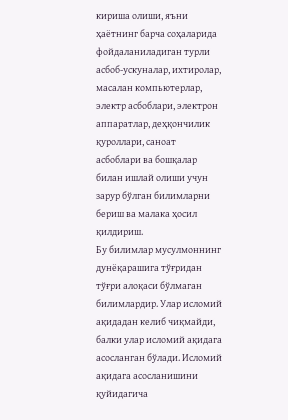кириша олиши, яъни ҳаётнинг барча соҳаларида фойдаланиладиган турли асбоб-ускуналар, ихтиролар, масалан компьютерлар, электр асбоблари, электрон аппаратлар, деҳқончилик қуроллари, саноат асбоблари ва бошқалар билан ишлай олиши учун зарур бўлган билимларни бериш ва малака ҳосил қилдириш.
Бу билимлар мусулмоннинг дунёқарашига тўғридан тўғри алоқаси бўлмаган билимлардир. Улар исломий ақидадан келиб чиқмайди, балки улар исломий ақидага асосланган бўлади. Исломий ақидага асосланишини қуйидагича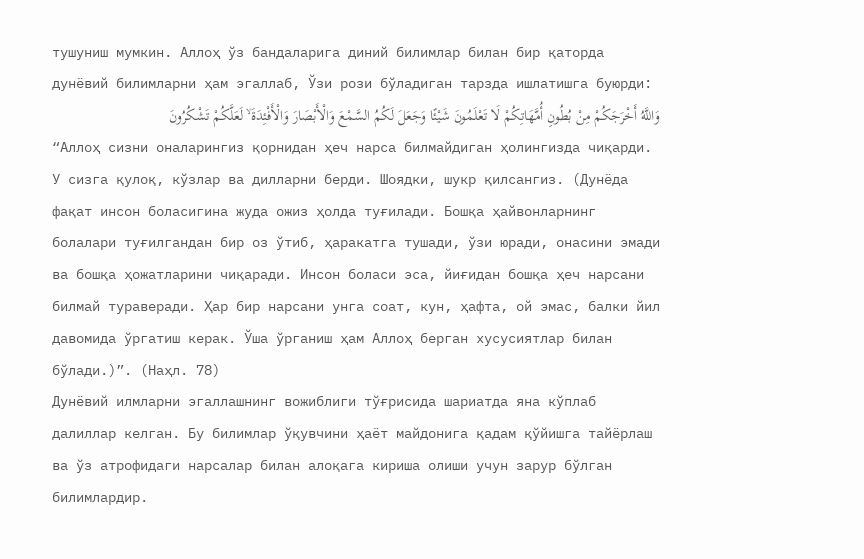тушуниш мумкин. Аллоҳ ўз бандаларига диний билимлар билан бир қаторда дунёвий билимларни ҳам эгаллаб, Ўзи рози бўладиган тарзда ишлатишга буюрди:
وَاللَّهُ أَخْرَجَكُمْ مِنْ بُطُونِ أُمَّهَاتِكُمْ لَا تَعْلَمُونَ شَيْئًا وَجَعَلَ لَكُمُ السَّمْعَ وَالْأَبْصَارَ وَالْأَفْئِدَةَ ۙ لَعَلَّكُمْ تَشْكُرُونَ
“Аллоҳ сизни оналарингиз қорнидан ҳеч нарса билмайдиган ҳолингизда чиқарди. У сизга қулоқ, кўзлар ва дилларни берди. Шоядки, шукр қилсангиз. (Дунёда фақат инсон боласигина жуда ожиз ҳолда туғилади. Бошқа ҳайвонларнинг болалари туғилгандан бир оз ўтиб, ҳаракатга тушади, ўзи юради, онасини эмади ва бошқа ҳожатларини чиқаради. Инсон боласи эса, йиғидан бошқа ҳеч нарсани билмай тураверади. Ҳар бир нарсани унга соат, кун, ҳафта, ой эмас, балки йил давомида ўргатиш керак. Ўша ўрганиш ҳам Аллоҳ берган хусусиятлар билан бўлади.)”. (Наҳл. 78)
Дунёвий илмларни эгаллашнинг вожиблиги тўғрисида шариатда яна кўплаб далиллар келган. Бу билимлар ўқувчини ҳаёт майдонига қадам қўйишга тайёрлаш ва ўз атрофидаги нарсалар билан алоқага кириша олиши учун зарур бўлган билимлардир.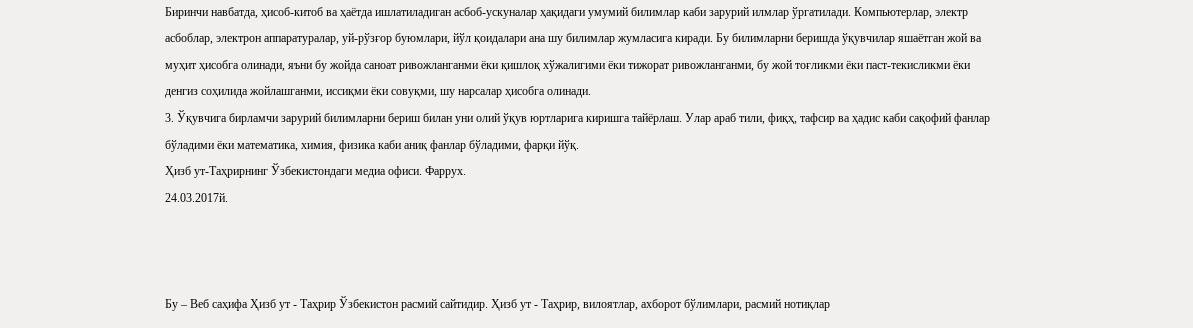Биринчи навбатда, ҳисоб-китоб ва ҳаётда ишлатиладиган асбоб-ускуналар ҳақидаги умумий билимлар каби зарурий илмлар ўргатилади. Компьютерлар, электр асбоблар, электрон аппаратуралар, уй-рўзғор буюмлари, йўл қоидалари ана шу билимлар жумласига киради. Бу билимларни беришда ўқувчилар яшаётган жой ва муҳит ҳисобга олинади, яъни бу жойда саноат ривожланганми ёки қишлоқ хўжалигими ёки тижорат ривожланганми, бу жой тоғликми ёки паст-текисликми ёки денгиз соҳилида жойлашганми, иссиқми ёки совуқми, шу нарсалар ҳисобга олинади.
3. Ўқувчига бирламчи зарурий билимларни бериш билан уни олий ўқув юртларига киришга тайёрлаш. Улар араб тили, фиқҳ, тафсир ва ҳадис каби сақофий фанлар бўладими ёки математика, химия, физика каби аниқ фанлар бўладими, фарқи йўқ.
Ҳизб ут-Таҳрирнинг Ўзбекистондаги медиа офиси. Фаррух.
24.03.2017й.



Бу – Веб саҳифа Ҳизб ут - Таҳрир Ўзбекистон расмий сайтидир. Ҳизб ут - Таҳрир, вилоятлар, ахборот бўлимлари, расмий нотиқлар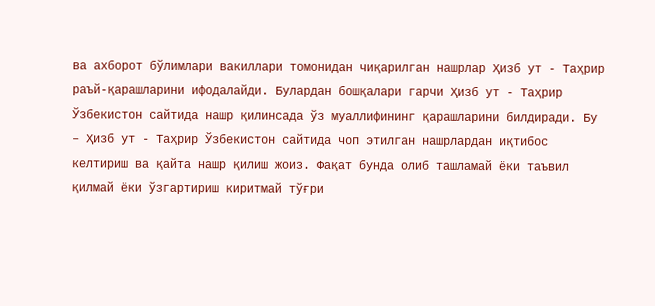ва ахборот бўлимлари вакиллари томонидан чиқарилган нашрлар Ҳизб ут - Таҳрир раъй-қарашларини ифодалайди. Булардан бошқалари гарчи Ҳизб ут - Таҳрир Ўзбекистон сайтида нашр қилинсада ўз муаллифининг қарашларини билдиради. Бу – Ҳизб ут - Таҳрир Ўзбекистон сайтида чоп этилган нашрлардан иқтибос келтириш ва қайта нашр қилиш жоиз. Фақат бунда олиб ташламай ёки таъвил қилмай ёки ўзгартириш киритмай тўғри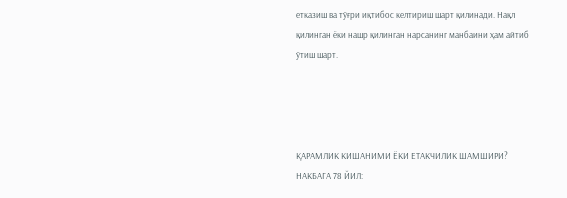етказиш ва тўғри иқтибос келтириш шарт қилинади. Нақл қилинган ёки нашр қилинган нарсанинг манбаини ҳам айтиб ўтиш шарт.




ҚАРАМЛИК КИШАНИМИ ЁКИ ЕТАКЧИЛИК ШАМШИРИ?
НАКБАГА 78 ЙИЛ: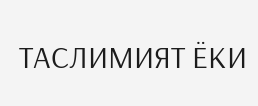ТАСЛИМИЯТ ЁКИ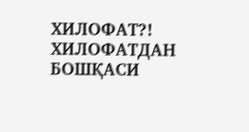ХИЛОФАТ?!
ХИЛОФАТДАН БОШҚАСИ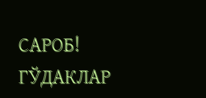САРОБ!
ГЎДАКЛАР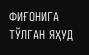ФИҒОНИГА ТЎЛГАН ЯҲУД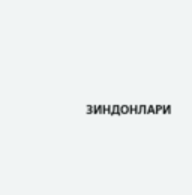ЗИНДОНЛАРИ